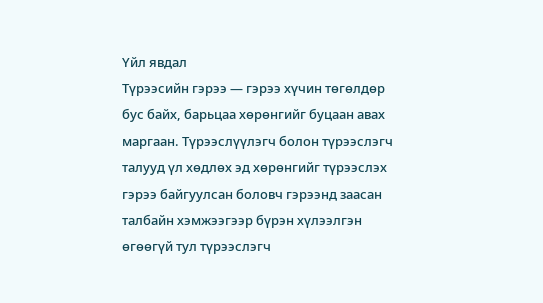Үйл явдал
Түрээсийн гэрээ — гэрээ хүчин төгөлдөр бус байх, барьцаа хөрөнгийг буцаан авах маргаан. Түрээслүүлэгч болон түрээслэгч талууд үл хөдлөх эд хөрөнгийг түрээслэх гэрээ байгуулсан боловч гэрээнд заасан талбайн хэмжээгээр бүрэн хүлээлгэн өгөөгүй тул түрээслэгч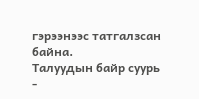гэрээнээс татгалзсан байна.
Талуудын байр суурь
-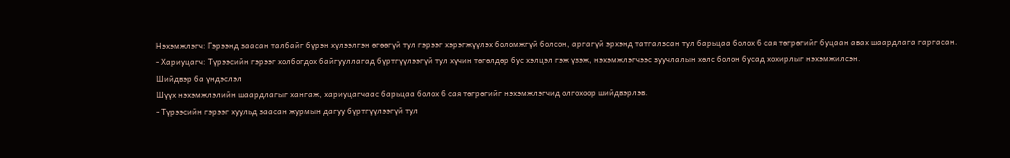Нэхэмжлэгч: Гэрээнд заасан талбайг бүрэн хүлээлгэн өгөөгүй тул гэрээг хэрэгжүүлэх боломжгүй болсон, аргагүй эрхэнд татгалзсан тул барьцаа болох 6 сая төгрөгийг буцаан авах шаардлага гаргасан.
- Хариуцагч: Түрээсийн гэрээг холбогдох байгууллагад бүртгүүлээгүй тул хүчин төгөлдөр бус хэлцэл гэж үзэж, нэхэмжлэгчээс зуучлалын хөлс болон бусад хохирлыг нэхэмжилсэн.
Шийдвэр ба үндэслэл
Шүүх нэхэмжлэлийн шаардлагыг хангаж, хариуцагчаас барьцаа болох 6 сая төгрөгийг нэхэмжлэгчид олгохоор шийдвэрлэв.
- Түрээсийн гэрээг хуульд заасан журмын дагуу бүртгүүлээгүй тул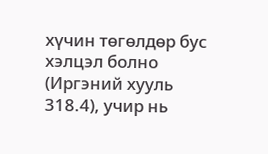хүчин төгөлдөр бус хэлцэл болно (Иргэний хууль 318.4), учир нь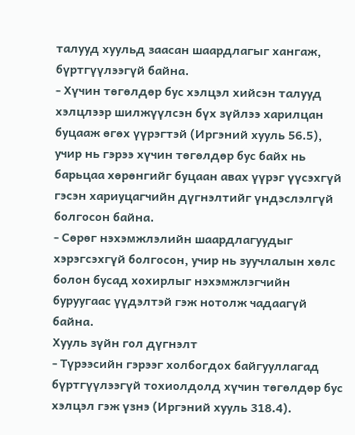талууд хуульд заасан шаардлагыг хангаж, бүртгүүлээгүй байна.
- Хүчин төгөлдөр бус хэлцэл хийсэн талууд хэлцлээр шилжүүлсэн бүх зүйлээ харилцан буцааж өгөх үүрэгтэй (Иргэний хууль 56.5), учир нь гэрээ хүчин төгөлдөр бус байх нь барьцаа хөрөнгийг буцаан авах үүрэг үүсэхгүй гэсэн хариуцагчийн дүгнэлтийг үндэслэлгүй болгосон байна.
- Сөрөг нэхэмжлэлийн шаардлагуудыг хэрэгсэхгүй болгосон, учир нь зуучлалын хөлс болон бусад хохирлыг нэхэмжлэгчийн буруугаас үүдэлтэй гэж нотолж чадаагүй байна.
Хууль зүйн гол дүгнэлт
- Түрээсийн гэрээг холбогдох байгууллагад бүртгүүлээгүй тохиолдолд хүчин төгөлдөр бус хэлцэл гэж үзнэ (Иргэний хууль 318.4).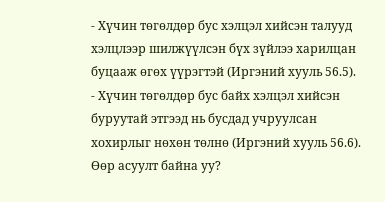- Хүчин төгөлдөр бус хэлцэл хийсэн талууд хэлцлээр шилжүүлсэн бүх зүйлээ харилцан буцааж өгөх үүрэгтэй (Иргэний хууль 56.5).
- Хүчин төгөлдөр бус байх хэлцэл хийсэн буруутай этгээд нь бусдад учруулсан хохирлыг нөхөн төлнө (Иргэний хууль 56.6).
Өөр асуулт байна уу?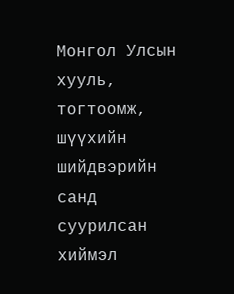Монгол Улсын хууль, тогтоомж, шүүхийн шийдвэрийн санд суурилсан хиймэл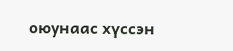оюунаас хүссэн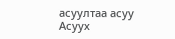асуултаа асуу
Асуух